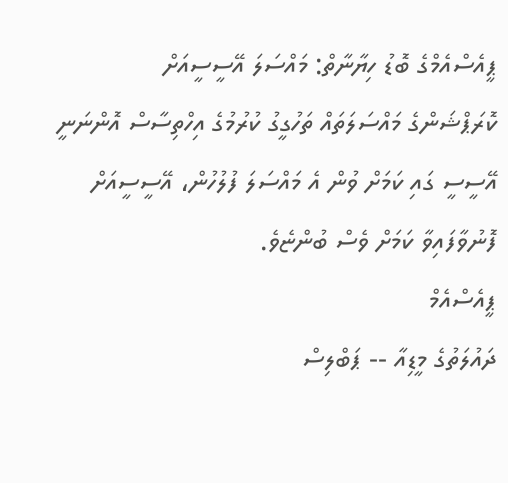ޕީއެސްއެމްގެ ބޮޑު ހިޔާނާތް: މައްސަލަ އޭސީސީއަށް
ކޮރަޕްޝަންގެ މައްސަލަތައް ތަހުގީގު ކުރުމުގެ އިހްތިސާސް އޮންނަނީ އޭސީސީ ގައި ކަމަށް ވުން އެ މައްސަލަ ފުލުހުން، އޭސީސީއަށް ފޮނުވާފައިވާ ކަމަށް ވެސް ބުންޏެވެ.
ޕީއެސްއެމް
ދައުލަތުގެ މީޑިއާ -- ޕަބްލިސް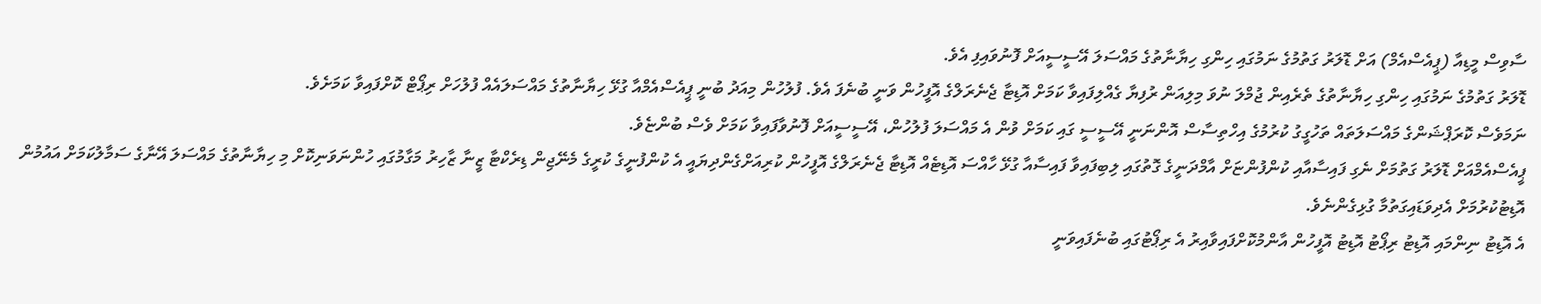ސާވިސް މީޑިއާ (ޕީއެސްއެމް) އަށް ޑޮލަރު ގަތުމުގެ ނަމުގައި ހިންގި ހިޔާނާތުގެ މައްސަލަ އޭސީސީއަށް ފޮނުވައިފި އެވެ.
ޑޮލަރު ގަތުމުގެ ނަމުގައި ހިންގި ހިޔާނާތުގެ ތެރެއިން ޖުމްލަ ނުވަ މިލިއަން ރުފިޔާ ގެއްލިފައިވާ ކަމަށް އޮޑިޓާ ޖެނެރަލްގެ އޮފީހުން ވަނީ ބުނެފަ އެވެ. ފުލުހުން މިއަދު ބުނީ ޕީއެސްއެމްއާ ގުޅޭ ހިޔާނާތުގެ މައްސަލައެއް ފުލުހަށް ރިޕޯޓް ކޮށްފައިވާ ކަމަށެވެ.
ނަމަވެސް ކޮރަޕްޝަންގެ މައްސަލަތައް ތަހުގީގު ކުރުމުގެ އިހްތިސާސް އޮންނަނީ އޭސީސީ ގައި ކަމަށް ވުން އެ މައްސަލަ ފުލުހުން، އޭސީސީއަށް ފޮނުވާފައިވާ ކަމަށް ވެސް ބުންޏެވެ.
ޕީއެސްއެމްއަށް ޑޮލަރު ގަތުމަށް ނެގި ފައިސާއާއި ކުންފުންޏަށް އާމްދަނީގެ ގޮތުގައި ލިބިފައިވާ ފައިސާއާ ގުޅޭ ހާއްސަ އޮޑިޓެއް އޮޑިޓާ ޖެނެރަލްގެ އޮފީހުން ކުރިއަށްގެންދިޔައީ އެ ކުންފުނީގެ ކުރީގެ މެނޭޖިން ޑިރެކްޓާ ޒީނާ ޒާހިރު މަގާމުގައި ހުންނަވަނިކޮށް މި ހިޔާނާތުގެ މައްސަލަ އޭނާގެ ސަމާލުކަމަށް އައުމުން އޮޑިޓުކުރުމަށް އެދިވަޑައިގަތުމާ ގުޅިގެންނެވެ.
އެ އޮޑިޓު ނިންމައި އޮޑިޓު ރިޕޯޓު އޮޑިޓު އޮފީހުން އާންމުކޮށްފައިވާއިރު އެ ރިޕޯޓުގައި ބުނެފައިވަނީ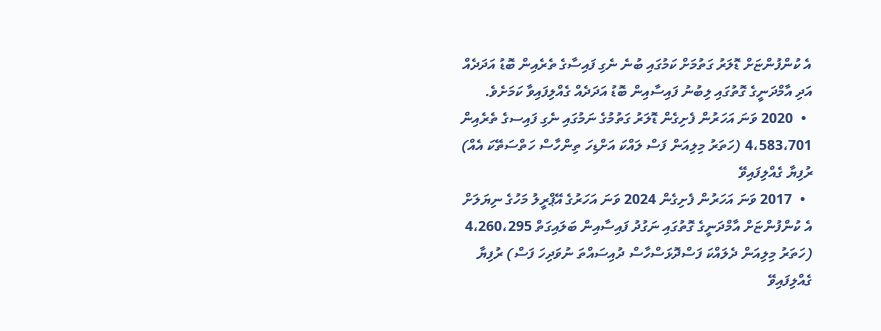އެ ކުންފުންޏަށް ޑޮލަރު ގަތުމަށް ކަމުގައި ބުނެ ނެގި ފައިސާގެ ތެރެއިން ބޮޑު އަދަދެއް އަދި އާމްދަނީގެ ގޮތުގައި ލިބުނު ފައިސާއިން ބޮޑު އަދަދެއް ގެއްލިފައިވާ ކަމަށެވެ.
  •  2020 ވަނަ އަހަރުން ފެށިގެން ޑޮލަރު ގަތުމުގެ ނަމުގައި ނެގި ފައިސގެ ތެރެއިން 4،583،701 (ހަތަރު މިލިއަން ފަސް ލައްކަ އަށްޑިހަ ތިންހާސް ހަތްސަތޭކަ އެއް) ރުފިޔާ ގެއްލިފައިވޭ
  •  2017 ވަނަ އަހަރުން ފެށިގެން 2024 ވަނަ އަހަރުގެ އޭޕްރީލު މަހުގެ ނިޔަލަށް އެ ކުންފުންޏަށް އާމްދަނީގެ ގޮތުގައި ނަގުދު ފައިސާއިން ބަލައިގަތް 4،260،295 (ހަތަރު މިލިއަން ދެލައްކަ ފަސްދޮޅަސްހާސް ދުއިސައްތަ ނުވަދިހަ ފަސް) ރުފިޔާ ގެއްލިފައިވޭ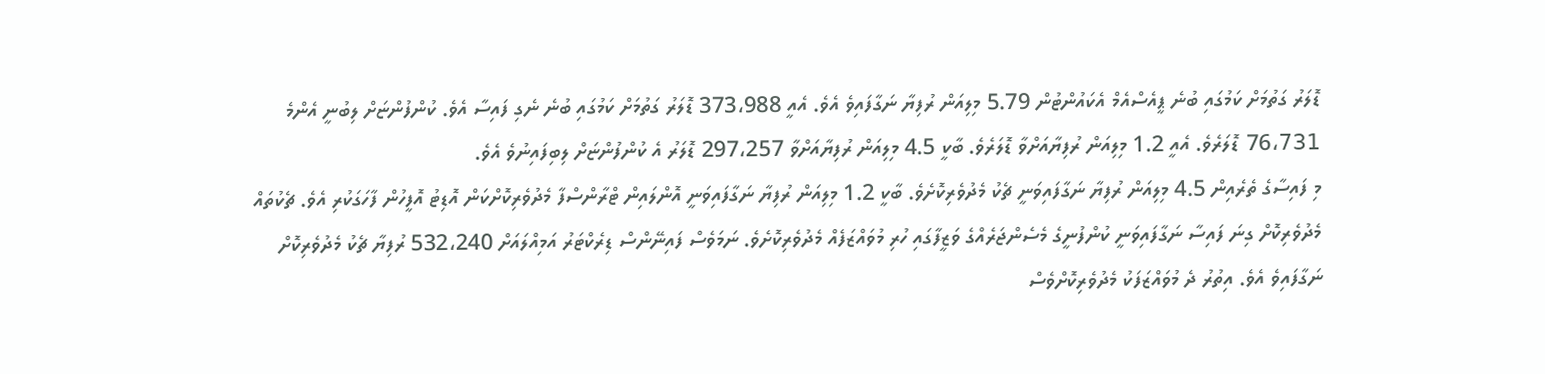ޑޮލަރު ގަތުމަށް ކަމުގައި ބުނެ ޕީއެސްއެމް އެކައުންޓުން 5.79 މިލިއަން ރުފިޔާ ނަގާފައިވެ އެވެ. އެއީ 373،988 ޑޮލަރު ގަތުމަށް ކަމުގައި ބުނެ ނެގި ފައިސާ އެވެ. ކުންފުންޏަށް ލިބުނީ އެންމެ 76،731 ޑޮލަރެވެ. އެއީ 1.2 މިލިއަން ރުފިޔާއަށްވާ ޑޮލަރެވެ. ބާކީ 4.5 މިލިއަން ރުފިޔާއަށްވާ 297،257 ޑޮލަރު އެ ކުންފުންޏަށް ލިބިފައިނުވެ އެވެ.
މި ފައިސާގެ ތެރެއިން 4.5 މިލިއަން ރުފިޔާ ނަގާފައިވަނީ ޗެކު މެދުވެރިކޮށެވެ. ބާކީ 1.2 މިލިއަން ރުފިޔާ ނަގާފައިވަނީ އޮންލައިން ޓްރާންސްފާ މެދުވެރިކޮށްކަން އޮޑިޓު އޮފީހުން ފާހަގަކުރި އެވެ. ޗެކުތައް މެދުވެރިކޮށް ގިނަ ފައިސާ ނަގާފައިވަނީ ކުންފުނީގެ މެސެންޖަރެއްގެ ވަޒީފާގައި ހުރި މުވައްޒަފެއް މެދުވެރިކޮށެވެ. ނަމަވެސް ފައިނޭންސް ޑިރެކްޓަރު އަމިއްލައަށް 532،240 ރުފިޔާ ޗެކު މެދުވެރިކޮށް ނަގާފައިވެ އެވެ. އިތުރު ދެ މުވައްޒަފަކު މެދުވެރިކޮށްވެސް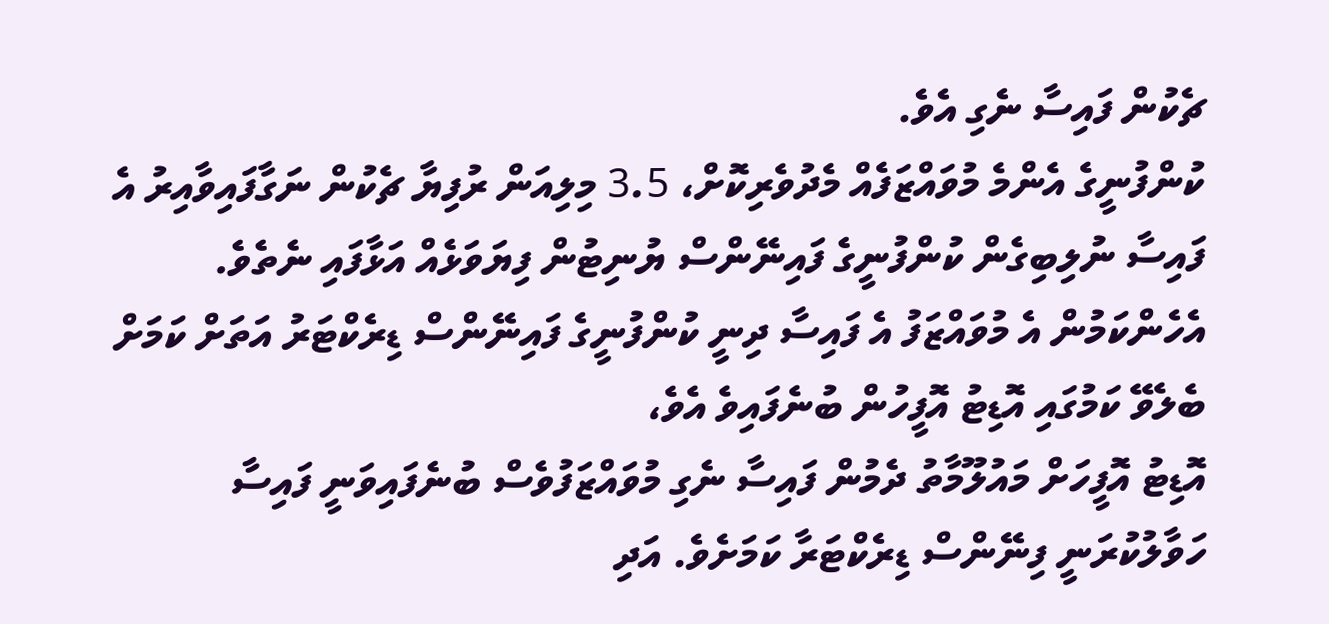ޗެކުން ފައިސާ ނެގި އެވެ.
ކުންފުނީގެ އެންމެ މުވައްޒަފެއް މެދުވެރިކޮށް، 3.5 މިލިއަން ރުފިޔާ ޗެކުން ނަގާފައިވާއިރު އެ ފައިސާ ނުލިބިގެން ކުންފުނީގެ ފައިނޭންސް ޔުނިޓުން ފިޔަވަޅެއް އަޅާފައި ނެތެވެ. އެހެންކަމުން އެ މުވައްޒަފު އެ ފައިސާ ދިނީ ކުންފުނީގެ ފައިނޭންސް ޑިރެކްޓަރު އަތަށް ކަމަށް ބެލެވޭ ކަމުގައި އޮޑިޓު އޮފީހުން ބުނެފައިވެ އެވެ،
އޮޑިޓު އޮފީހަށް މައުލޫމާތު ދެމުން ފައިސާ ނެގި މުވައްޒަފުވެސް ބުނެފައިވަނީ ފައިސާ ހަވާލުކުރަނީ ފިނޭންސް ޑިރެކްޓަރާ ކަމަށެވެ. އަދި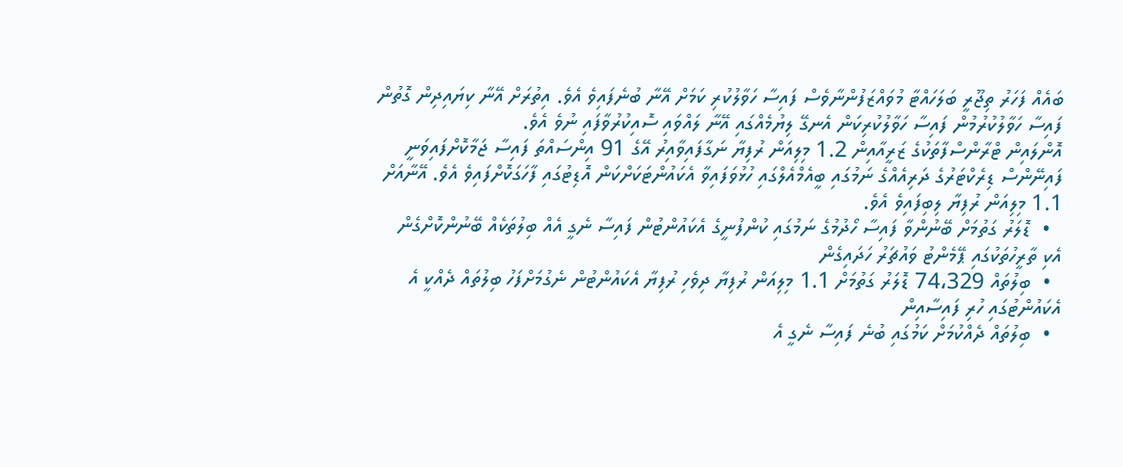ބައެއް ފަހަރު ތިޖޫރީ ބަލަހައްޓާ މުވައްޒަފުންނާވެސް ފައިސާ ހަވާލުކުރި ކަމަށް އޭނާ ބުނެފައިވެ އެވެ. އިތުރަށް އޭނާ ކިޔައިދިން ގޮތުން ފައިސާ ހަވާލުކުރުމުން ފައިސާ ހަވާލުކުރިކަން އެނގޭ ލިޔުމެއްގައި އޭނާ ލައްވައި ސޮއިކުރުވާފައި ނުވެ އެވެ.
އޮންލައިން ޓްރާންސްފާތަކުގެ ޒަރީއާއިން 1.2 މިލިއަން ރުފިޔާ ނަގާފައިވާއިރު އޭގެ 91 އިންސައްތަ ފައިސާ ޖަމާކޮށްފައިވަނީ ފައިނޭންސް ޑިރެކްޓަރުގެ ދަރިއެއްގެ ނަމުގައި ބީއެމްއެލްގައި ހުޅުވަފައިވާ އެކައުންޓަކަށްކަން އޮޑިޓުގައި ފާހަގަކޮށްފައިވެ އެވެ. އޭނާއަށް 1.1 މިލިއަން ރުފިޔާ ލިބިފައިވެ އެވެ.
  •  ޑޮލަރު ގަތުމަށް ބޭނުންވާ ފައިސާ ހޯދުމުގެ ނަމުގައި ކުންފުނީގެ އެކައުންޓުން ފައިސާ ނެގީ އެއް ބިލުތަކެއް ބޭނުންކޮށްގެން އެކި ތާރީހުތަކުގައި ޕޭމެންޓު ވައުޗަރު ހަދައިގެން
  •  ބިލުތައް 74،329 ޑޮލަރު ގަތުމަށް 1.1 މިލިއަން ރުފިޔާ ދިވެހި ރުފިޔާ އެކައުންޓުން ނެގުމަށްފަހު ބިލުތައް ދެއްކީ އެ އެކައުންޓުގައި ހުރި ފައިސާއިން
  •  ބިލުތައް ދެއްކުމަށް ކަމުގައި ބުނެ ފައިސާ ނެގީ އެ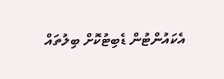އެކައުންޓުން ޑެބިޓުކޮށް ބިލުތައް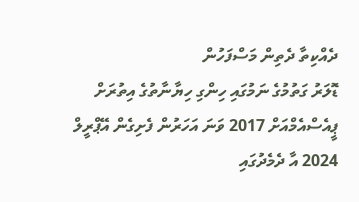ދެއްކިތާ ދެތިން މަސްފަހުން
ޑޮލަރު ގަތުމުގެ ނަމުގައި ހިންގި ހިޔާނާތުގެ އިތުރަށް ޕީއެސްއެމްއަށް 2017 ވަނަ އަހަރުން ފެށިގެން އޭޕްރީލް 2024 އާ ދެމެދުގައި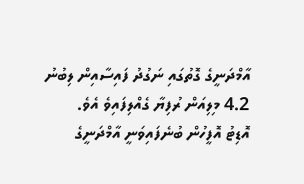އާމްދަނީގެ ގޮތުގައި ނަގުދު ފައިސާއިން ލިބުނު 4.2 މިލިއަން ރުފިޔާ ގެއްލިފައިވެ އެވެ.
އޮޑިޓު އޮފީހުން ބުނެފައިވަނީ އާމްދަނީގެ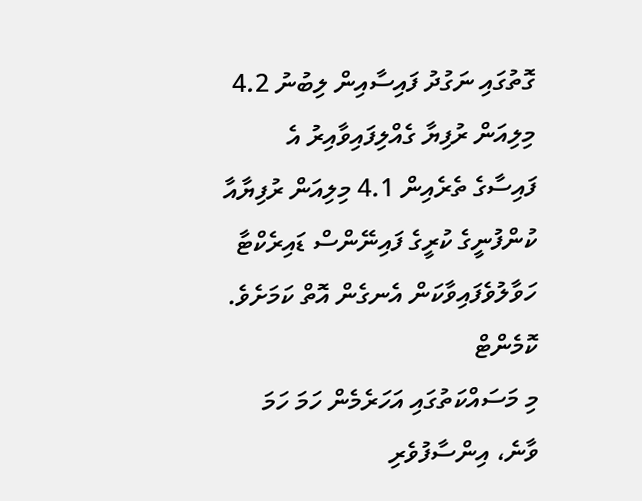ގޮތުގައި ނަގުދު ފައިސާއިން ލިބުނު 4.2 މިލިއަން ރުފިޔާ ގެއްލިފައިވާއިރު އެ ފައިސާގެ ތެރެއިން 4.1 މިލިއަން ރުފިޔާއާ ކުންފުނީގެ ކުރީގެ ފައިނޭންސް ޑައިރެކްޓާ ހަވާލުވެފައިވާކަން އެނގެން އޮތް ކަމަށެވެ.
ކޮމެންޓް
މި މަސައްކަތުގައި އަހަރެމެން ހަމަ ހަމަ ވާނެ، އިންސާފުވެރި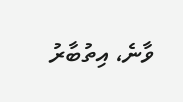ވާނެ، އިތުބާރު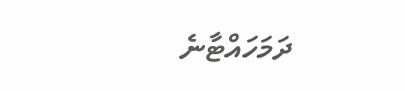ދަމަހައްޓާނެ